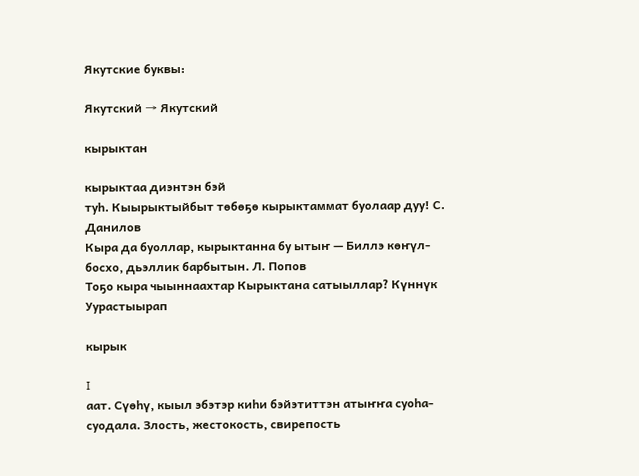Якутские буквы:

Якутский → Якутский

кырыктан

кырыктаа диэнтэн бэй
туһ. Кыырыктыйбыт төбөҕө кырыктаммат буолаар дуу! С. Данилов
Кыра да буоллар, кырыктанна бу ытыҥ — Биллэ көҥүл-босхо, дьэллик барбытын. Л. Попов
Тоҕо кыра чыыннаахтар Кырыктана сатыыллар? Күннүк Уурастыырап

кырык

I
аат. Сүөһү, кыыл эбэтэр киһи бэйэтиттэн атыҥҥа суоһа-суодала. Злость, жестокость, свирепость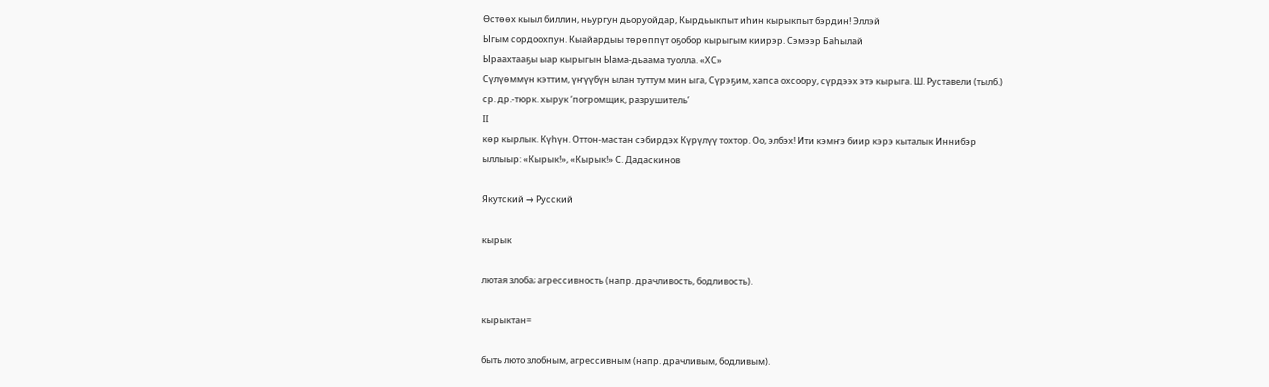Өстөөх кыыл биллин, ньургун дьоруойдар, Кырдьыкпыт иһин кырыкпыт бэрдин! Эллэй
Ыгым сордоохпун. Кыайардыы төрөппүт оҕобор кырыгым киирэр. Сэмээр Баһылай
Ыраахтааҕы ыар кырыгын Ыама-дьаама туолла. «ХС»
Сүлүөммүн кэттим, үҥүүбүн ылан туттум мин ыга, Сүрэҕим, хапса охсоору, сүрдээх этэ кырыга. Ш. Руставели (тылб.)
ср. др.-тюрк. хырук ‘погромщик, разрушитель’
II
көр кырлык. Күһүн. Оттон-мастан сэбирдэх Күрүлүү тохтор. Оо, элбэх! Ити кэмҥэ биир кэрэ кыталык Иннибэр ыллыыр: «Кырык!», «Кырык!» С. Дадаскинов

Якутский → Русский

кырык

лютая злоба; агрессивность (напр. драчливость, бодливость).

кырыктан=

быть люто злобным, агрессивным (напр. драчливым, бодливым).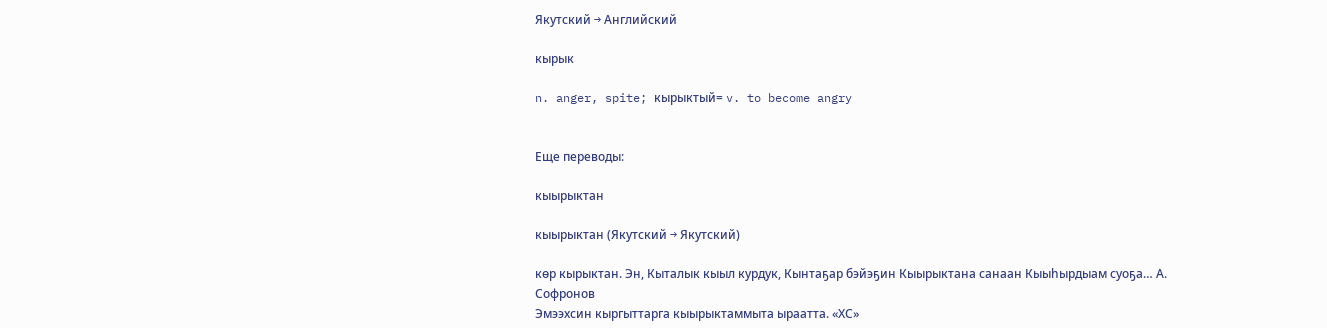Якутский → Английский

кырык

n. anger, spite; кырыктый= v. to become angry


Еще переводы:

кыырыктан

кыырыктан (Якутский → Якутский)

көр кырыктан. Эн, Кыталык кыыл курдук, Кынтаҕар бэйэҕин Кыырыктана санаан Кыыһырдыам суоҕа… А. Софронов
Эмээхсин кыргыттарга кыырыктаммыта ыраатта. «ХС»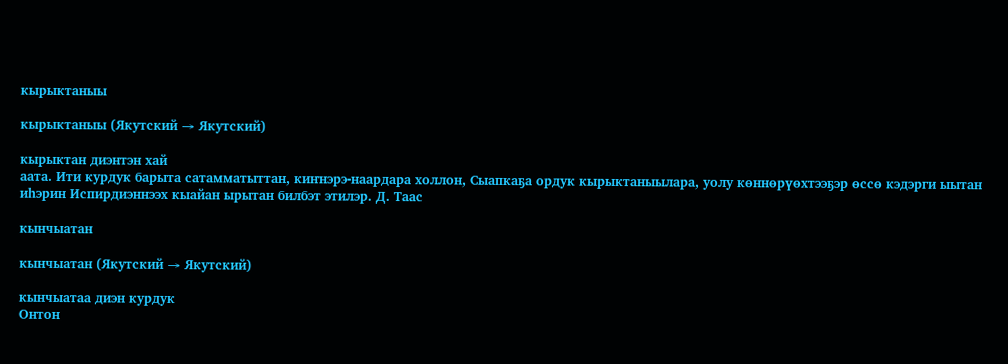кырыктаныы

кырыктаныы (Якутский → Якутский)

кырыктан диэнтэн хай
аата. Ити курдук барыта сатамматыттан, киҥнэрэ-наардара холлон, Сыапкаҕа ордук кырыктаныылара, уолу көннөрүөхтээҕэр өссө кэдэрги ыытан иһэрин Испирдиэннээх кыайан ырытан билбэт этилэр. Д. Таас

кынчыатан

кынчыатан (Якутский → Якутский)

кынчыатаа диэн курдук
Онтон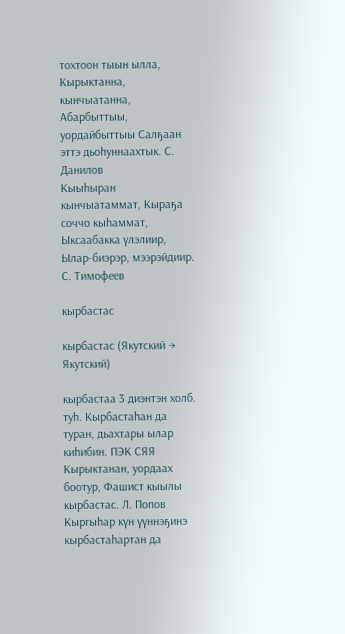тохтоон тыын ылла, Кырыктанна, кынчыатанна, Абарбыттыы, уордайбыттыы Салҕаан эттэ дьоһуннаахтык. С. Данилов
Кыыһыран кынчыатаммат, Кыраҕа соччо кыһаммат, Ыксаабакка үлэлиир, Ылар-биэрэр, мээрэйдиир. С. Тимофеев

кырбастас

кырбастас (Якутский → Якутский)

кырбастаа 3 диэнтэн холб. туһ. Кырбастаһан да туран, дьахтары ылар киһибин. ПЭК СЯЯ
Кырыктанан, уордаах боотур, Фашист кыылы кырбастас. Л. Попов
Кыргыһар күн үүннэҕинэ кырбастаһартан да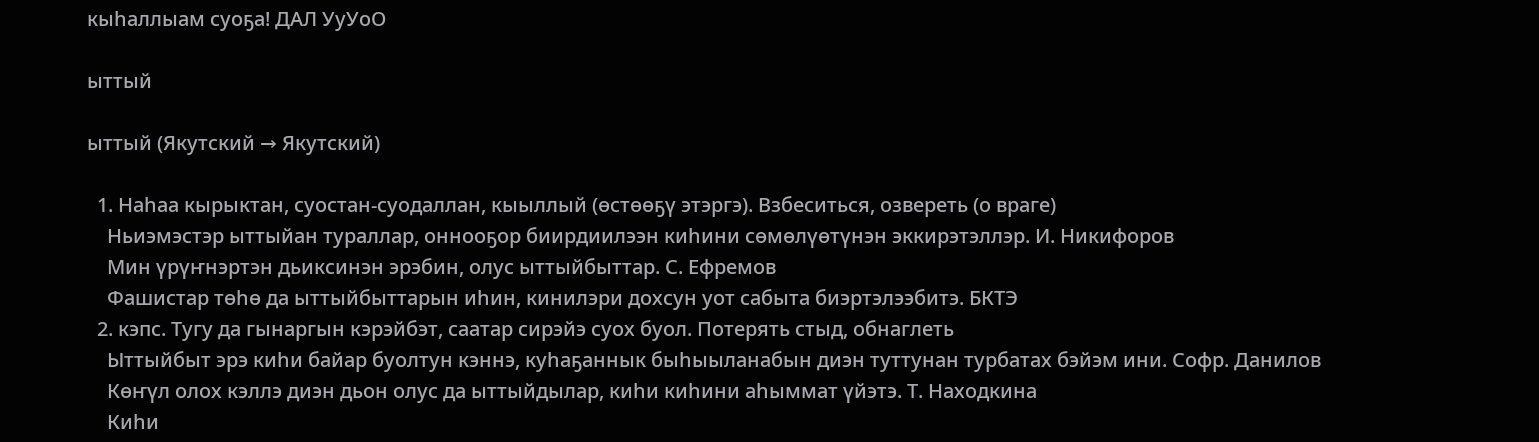кыһаллыам суоҕа! ДАЛ УуУоО

ыттый

ыттый (Якутский → Якутский)

  1. Наһаа кырыктан, суостан-суодаллан, кыыллый (өстөөҕү этэргэ). Взбеситься, озвереть (о враге)
    Ньиэмэстэр ыттыйан тураллар, оннооҕор биирдиилээн киһини сөмөлүөтүнэн эккирэтэллэр. И. Никифоров
    Мин үрүҥнэртэн дьиксинэн эрэбин, олус ыттыйбыттар. С. Ефремов
    Фашистар төһө да ыттыйбыттарын иһин, кинилэри дохсун уот сабыта биэртэлээбитэ. БКТЭ
  2. кэпс. Тугу да гынаргын кэрэйбэт, саатар сирэйэ суох буол. Потерять стыд, обнаглеть
    Ыттыйбыт эрэ киһи байар буолтун кэннэ, куһаҕаннык быһыыланабын диэн туттунан турбатах бэйэм ини. Софр. Данилов
    Көҥүл олох кэллэ диэн дьон олус да ыттыйдылар, киһи киһини аһыммат үйэтэ. Т. Находкина
    Киһи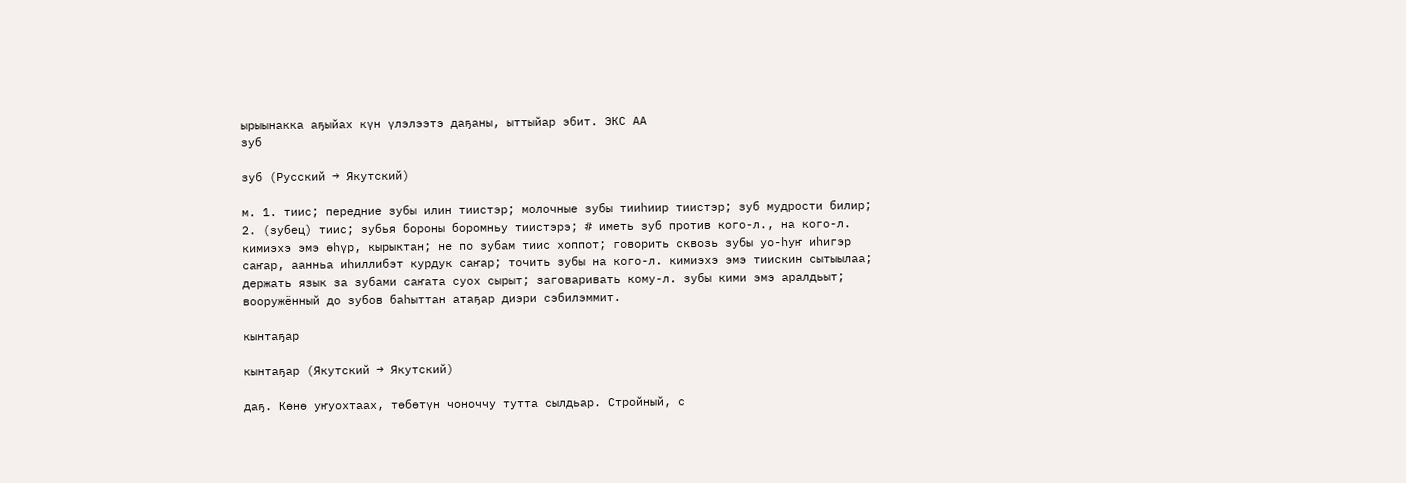ырыынакка аҕыйах күн үлэлээтэ даҕаны, ыттыйар эбит. ЭКС АА
зуб

зуб (Русский → Якутский)

м. 1. тиис; передние зубы илин тиистэр; молочные зубы тииһиир тиистэр; зуб мудрости билир; 2. (зубец) тиис; зубья бороны боромньу тиистэрэ; # иметь зуб против кого-л., на кого-л. кимиэхэ эмэ өһүр, кырыктан; не по зубам тиис хоппот; говорить сквозь зубы уо-һуҥ иһигэр саҥар, аанньа иһиллибэт курдук саҥар; точить зубы на кого-л. кимиэхэ эмэ тиискин сытыылаа; держать язык за зубами саҥата суох сырыт; заговаривать кому-л. зубы кими эмэ аралдьыт; вооружённый до зубов баһыттан атаҕар диэри сэбилэммит.

кынтаҕар

кынтаҕар (Якутский → Якутский)

даҕ. Көнө уҥуохтаах, төбөтүн чоноччу тутта сылдьар. Стройный, с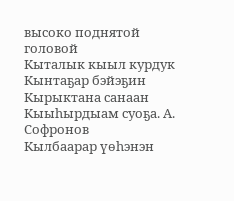высоко поднятой головой
Кыталык кыыл курдук Кынтаҕар бэйэҕин Кырыктана санаан Кыыһырдыам суоҕа. А. Софронов
Кылбаарар үөһэнэн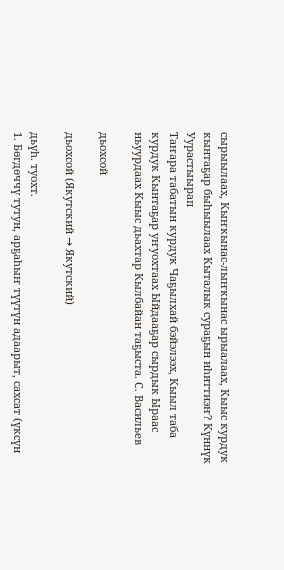сырыылаах, Кыҥкынас-лыҥкынас ырыалаах, Кыыс курдук кынтаҕар быһыылаах Кыталык сураҕын иһиттиэҥ? Күннүк Уурастыырап
Таҥара табатын курдук Чаҕылхай бэйэлээх, Кыыл таба курдук Кынтаҕар уҥуохтаах Ыйдааҕар сырдык Ыраас ньуурдаах Кыыс дьахтар Кылбайан таҕыста. С. Васильев

дьохсой

дьохсой (Якутский → Якутский)

дьүһ. туохт.
1. Бөгдөччү тутун, арҕаһыҥ түүтүн адаарыт, сахсат (үксүн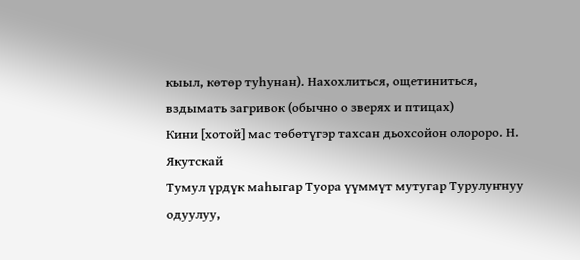кыыл, көтөр туһунан). Нахохлиться, ощетиниться, вздымать загривок (обычно о зверях и птицах)
Кини [хотой] мас төбөтүгэр тахсан дьохсойон олороро. Н. Якутскай
Тумул үрдүк маһыгар Туора үүммүт мутугар Турулуҥнуу одуулуу,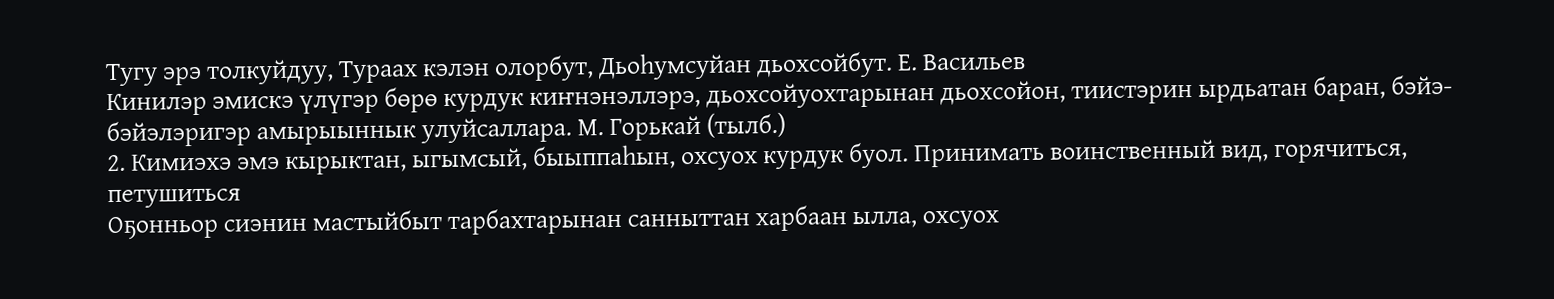Тугу эрэ толкуйдуу, Тураах кэлэн олорбут, Дьоһумсуйан дьохсойбут. Е. Васильев
Кинилэр эмискэ үлүгэр бөрө курдук киҥнэнэллэрэ, дьохсойуохтарынан дьохсойон, тиистэрин ырдьатан баран, бэйэ-бэйэлэригэр амырыыннык улуйсаллара. М. Горькай (тылб.)
2. Кимиэхэ эмэ кырыктан, ыгымсый, быыппаһын, охсуох курдук буол. Принимать воинственный вид, горячиться, петушиться
Оҕонньор сиэнин мастыйбыт тарбахтарынан санныттан харбаан ылла, охсуох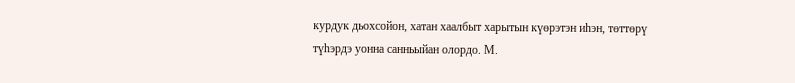курдук дьохсойон, хатан хаалбыт харытын күөрэтэн иһэн, төттөрү түһэрдэ уонна санньыйан олордо. М.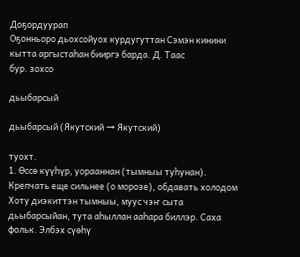Доҕордуурап
Оҕонньоро дьохсойуох курдугуттан Сэмэн кинини кытта аргыстаһан бииргэ барда. Д. Таас
бур. зохсо

дьыбарсый

дьыбарсый (Якутский → Якутский)

туохт.
1. Өссө күүһүр, уорааннан (тымныы туһунан). Крепчать еще сильнее (о морозе), обдавать холодом
Хоту диэкиттэн тымныы, муус чэҥ сыта дьыбарсыйан, тута аһыллан ааһара биллэр. Саха фольк. Элбэх сүөһү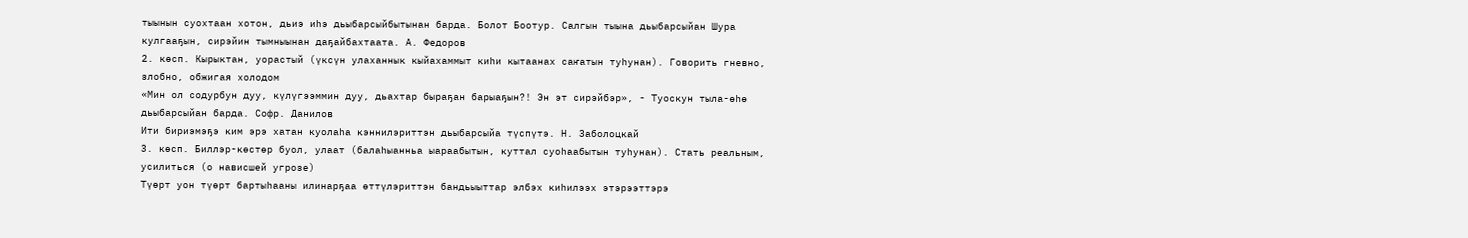тыынын суохтаан хотон, дьиэ иһэ дьыбарсыйбытынан барда. Болот Боотур. Салгын тыына дьыбарсыйан Шура кулгааҕын, сирэйин тымныынан даҕайбахтаата. А. Федоров
2. көсп. Кырыктан, уорастый (үксүн улаханнык кыйахаммыт киһи кытаанах саҥатын туһунан). Говорить гневно, злобно, обжигая холодом
«Мин ол содурбун дуу, күлүгээммин дуу, дьахтар быраҕан барыаҕын?! Эн эт сирэйбэр», - Туоскун тыла-өһө дьыбарсыйан барда. Софр. Данилов
Ити бириэмэҕэ ким эрэ хатан куолаһа кэннилэриттэн дьыбарсыйа түспүтэ. Н. Заболоцкай
3. көсп. Биллэр-көстөр буол, улаат (балаһыанньа ыараабытын, куттал суоһаабытын туһунан). Стать реальным, усилиться (о нависшей угрозе)
Түөрт уон түөрт бартыһааны илинарҕаа өттүлэриттэн бандьыыттар элбэх киһилээх этэрээттэрэ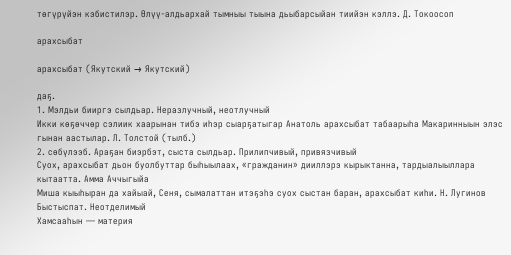төгүрүйэн кэбистилэр. Өлүү-алдьархай тымныы тыына дьыбарсыйан тиийэн кэллэ. Д. Токоосоп

арахсыбат

арахсыбат (Якутский → Якутский)

даҕ.
1. Мэлдьи бииргэ сылдьар. Неразлучный, неотлучный
Икки көҕөччөр сэлиик хаарынан тибэ иһэр сыарҕатыгар Анатоль арахсыбат табаарыһа Макаринныын элэс гынан аастылар. Л. Толстой (тылб.)
2. сөбүлээб. Араҕан биэрбэт, сыста сылдьар. Прилипчивый, привязчивый
Суох, арахсыбат дьон буолбуттар быһыылаах, «гражданин» дииллэрэ кырыктанна, тардыалыыллара кытаатта. Амма Аччыгыйа
Миша кыыһыран да хайыай, Сеня, сымалаттан итэҕэһэ суох сыстан баран, арахсыбат киһи. Н. Лугинов
Быстыспат. Неотделимый
Хамсааһын — материя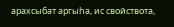арахсыбат аргыһа, ис свойствота,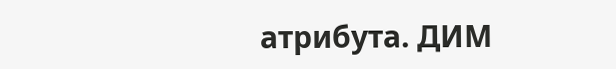атрибута. ДИМ